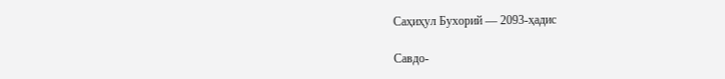Саҳиҳул Бухорий — 2093-ҳадис

Савдо-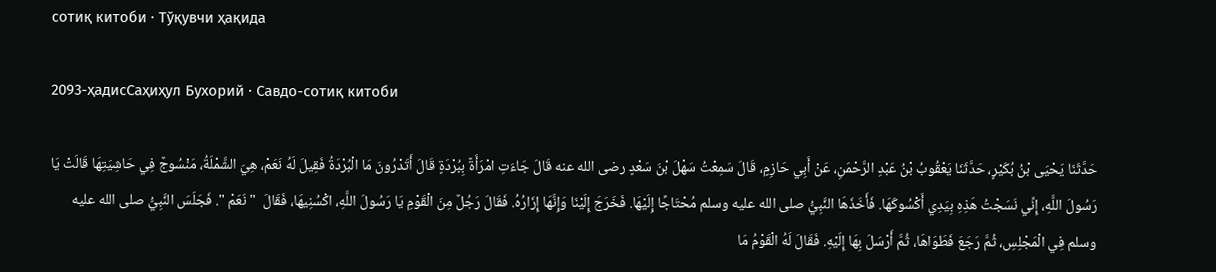сотиқ китоби · Тўқувчи ҳақида

2093-ҳадисСаҳиҳул Бухорий · Савдо-сотиқ китоби

حَدَّثَنَا يَحْيَى بْنُ بُكَيْرٍ، حَدَّثَنَا يَعْقُوبُ بْنُ عَبْدِ الرَّحْمَنِ، عَنْ أَبِي حَازِمٍ، قَالَ سَمِعْتُ سَهْلَ بْنَ سَعْدٍ رضى الله عنه قَالَ جَاءَتِ امْرَأَةٌ بِبُرْدَةٍ قَالَ أَتَدْرُونَ مَا الْبُرْدَةُ فَقِيلَ لَهُ نَعَمْ، هِيَ الشَّمْلَةُ، مَنْسُوجٌ فِي حَاشِيَتِهَا قَالَتْ يَا رَسُولَ اللَّهِ، إِنِّي نَسَجْتُ هَذِهِ بِيَدِي أَكْسُوكَهَا. فَأَخَذَهَا النَّبِيُّ صلى الله عليه وسلم مُحْتَاجًا إِلَيْهَا. فَخَرَجَ إِلَيْنَا وَإِنَّهَا إِزَارُهُ. فَقَالَ رَجُلٌ مِنَ الْقَوْمِ يَا رَسُولَ اللَّهِ، اكْسُنِيهَا، فَقَالَ  " نَعَمْ ". فَجَلَسَ النَّبِيُّ صلى الله عليه وسلم فِي الْمَجْلِسِ، ثُمَّ رَجَعَ فَطَوَاهَا، ثُمَّ أَرْسَلَ بِهَا إِلَيْهِ. فَقَالَ لَهُ الْقَوْمُ مَا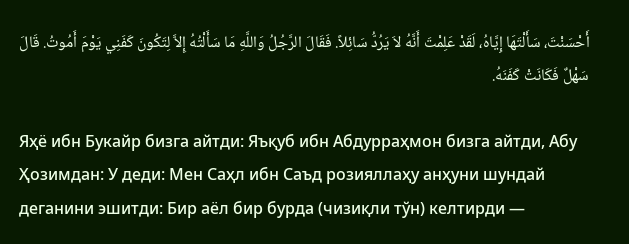أَحْسَنْتَ، سَأَلْتَهَا إِيَّاهُ، لَقَدْ عَلِمْتَ أَنَّهُ لاَ يَرُدُّ سَائِلاً. فَقَالَ الرَّجُلُ وَاللَّهِ مَا سَأَلْتُهُ إِلاَّ لِتَكُونَ كَفَنِي يَوْمَ أَمُوتُ. قَالَ سَهْلٌ فَكَانَتْ كَفَنَهُ.

Яҳё ибн Букайр бизга айтди: Яъқуб ибн Абдурраҳмон бизга айтди, Абу Ҳозимдан: У деди: Мен Саҳл ибн Саъд розияллаҳу анҳуни шундай деганини эшитди: Бир аёл бир бурда (чизиқли тўн) келтирди —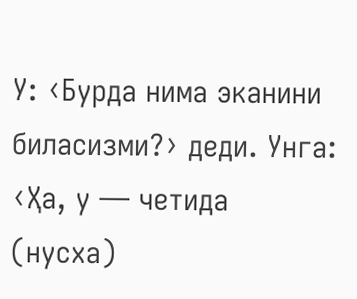У: ‹Бурда нима эканини биласизми?› деди. Унга: ‹Ҳа, у — четида (нусха)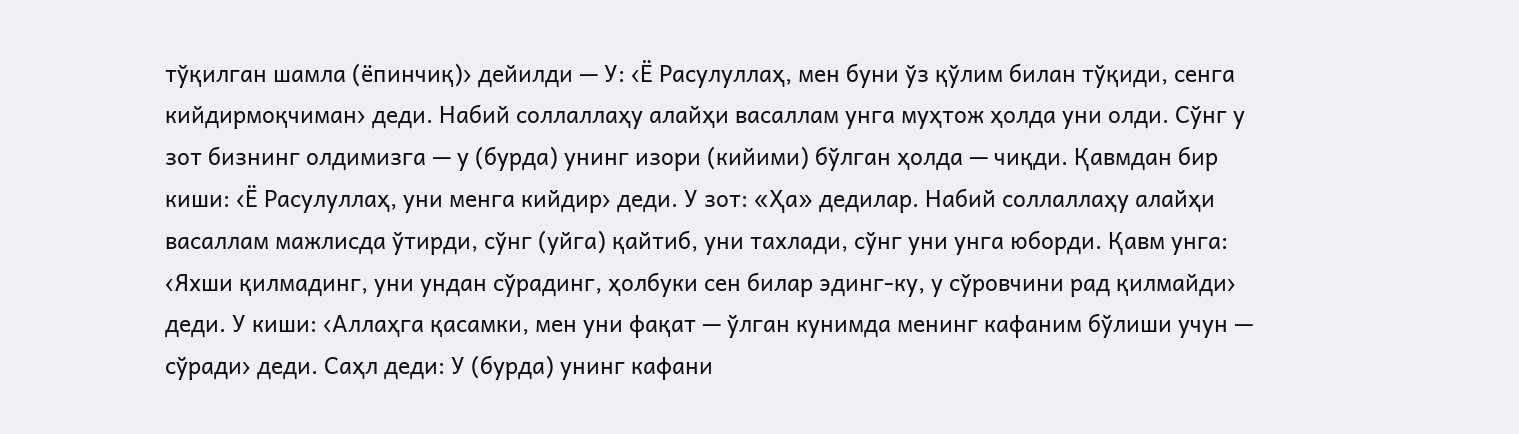тўқилган шамла (ёпинчиқ)› дейилди — У: ‹Ё Расулуллаҳ, мен буни ўз қўлим билан тўқиди, сенга кийдирмоқчиман› деди. Набий соллаллаҳу алайҳи васаллам унга муҳтож ҳолда уни олди. Сўнг у зот бизнинг олдимизга — у (бурда) унинг изори (кийими) бўлган ҳолда — чиқди. Қавмдан бир киши: ‹Ё Расулуллаҳ, уни менга кийдир› деди. У зот: «Ҳа» дедилар. Набий соллаллаҳу алайҳи васаллам мажлисда ўтирди, сўнг (уйга) қайтиб, уни тахлади, сўнг уни унга юборди. Қавм унга: ‹Яхши қилмадинг, уни ундан сўрадинг, ҳолбуки сен билар эдинг-ку, у сўровчини рад қилмайди› деди. У киши: ‹Аллаҳга қасамки, мен уни фақат — ўлган кунимда менинг кафаним бўлиши учун — сўради› деди. Саҳл деди: У (бурда) унинг кафани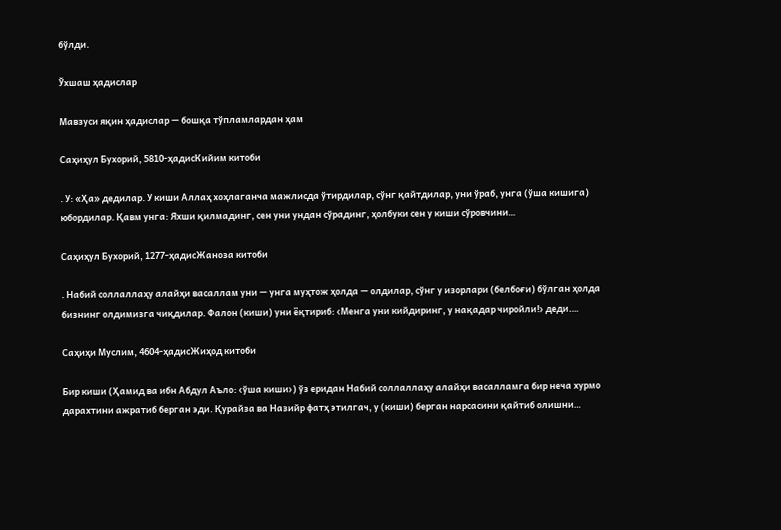бўлди.

Ўхшаш ҳадислар

Мавзуси яқин ҳадислар — бошқа тўпламлардан ҳам

Саҳиҳул Бухорий, 5810-ҳадисКийим китоби

. У: «Ҳа» дедилар. У киши Аллаҳ хоҳлаганча мажлисда ўтирдилар, сўнг қайтдилар, уни ўраб, унга (ўша кишига) юбордилар. Қавм унга: Яхши қилмадинг, сен уни ундан сўрадинг, ҳолбуки сен у киши сўровчини…

Саҳиҳул Бухорий, 1277-ҳадисЖаноза китоби

. Набий соллаллаҳу алайҳи васаллам уни — унга муҳтож ҳолда — олдилар, сўнг у изорлари (белбоғи) бўлган ҳолда бизнинг олдимизга чиқдилар. Фалон (киши) уни ёқтириб: ‹Менга уни кийдиринг, у нақадар чиройли!› деди.…

Саҳиҳи Муслим, 4604-ҳадисЖиҳод китоби

Бир киши (Ҳамид ва ибн Абдул Аъло: ‹ўша киши›) ўз еридан Набий соллаллаҳу алайҳи васалламга бир неча хурмо дарахтини ажратиб берган эди. Қурайза ва Назийр фатҳ этилгач, у (киши) берган нарсасини қайтиб олишни…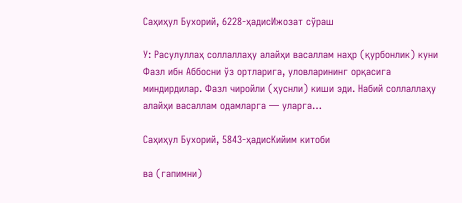Саҳиҳул Бухорий, 6228-ҳадисИжозат сўраш

У: Расулуллаҳ соллаллаҳу алайҳи васаллам наҳр (қурбонлик) куни Фазл ибн Аббосни ўз ортларига, уловларининг орқасига миндирдилар. Фазл чиройли (ҳуснли) киши эди. Набий соллаллаҳу алайҳи васаллам одамларга — уларга…

Саҳиҳул Бухорий, 5843-ҳадисКийим китоби

ва (гапимни)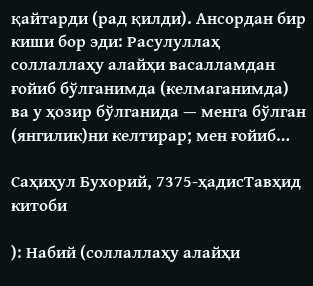қайтарди (рад қилди). Ансордан бир киши бор эди: Расулуллаҳ соллаллаҳу алайҳи васалламдан ғойиб бўлганимда (келмаганимда) ва у ҳозир бўлганида — менга бўлган (янгилик)ни келтирар; мен ғойиб…

Саҳиҳул Бухорий, 7375-ҳадисТавҳид китоби

): Набий (соллаллаҳу алайҳи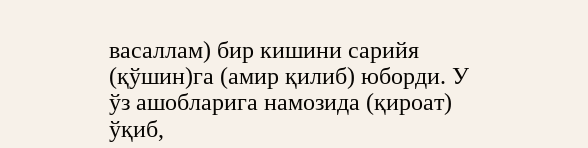васаллам) бир кишини сарийя (қўшин)га (амир қилиб) юборди. У ўз ашобларига намозида (қироат) ўқиб,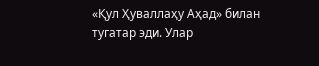«Қул Ҳуваллаҳу Аҳад» билан тугатар эди. Улар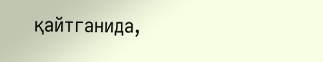қайтганида,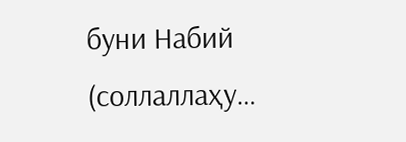буни Набий (соллаллаҳу…